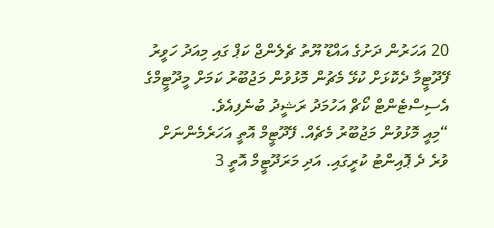20 އަހަރުން ދަށުގެ އައްޑޫ ޔޫތު ޗެލެންޖް ކަޕް ގައި މިއަދު ހަވީރު ފޭދޫޓީމާ ދެކޮޅަށް ކުޅޭ މެޗުން މޮޅުވުން މަޖުބޫރު ކަމަށް މީދޫޓީމްގެ އެސިސްޓެންޓް ކޯޗް އަހުމަދު ރަޝީދު ބުނެފިއެވެ.
“މިއީ މޮޅުވުން މަޖުބޫރު މެޗެއް. ފޭދޫޓީމް އޮތީ އަހަރެމެންނަށް ވުރެ ދެ ޕޮއިންޓު ކުރީގައި. އަދި މަރަދޫޓީމް އޮތީ 3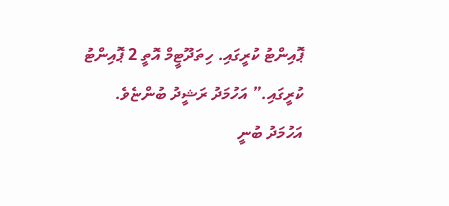ޕޮއިންޓު ކުރީގައި. ހިތަދޫޓީމް އޮތީ 2 ޕޮއިންޓު ކުރީގައި.” އަހުމަދު ރަޝީދު ބުންޏެވެ.
އަހުމަދު ބުނީ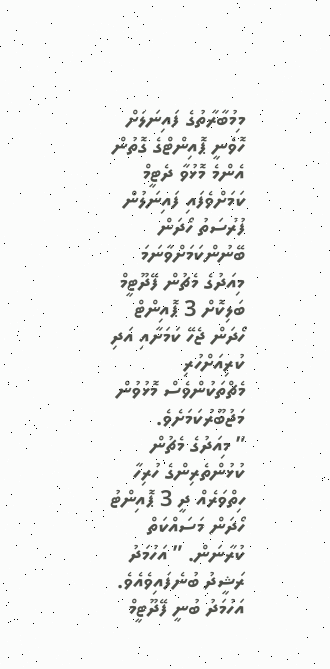މިމުބާރާތުގެ ފައިނަލަށް ހޮވެނީ ޕޮއިންޓްގެ ގޮތުން އެންމެ މޮޅުވާ ދެޓީމް ކަމަށްވެފައި ފައިނަލުން ފުރުސަތު ހޯދަން ބޭނުންކަމަށްވާނަމަ މިއަދުގެ މެޗުން ފޭދޫޓީމް ބަލިކޮށް 3 ޕޮއިންޓް ހޯދަން ޖެހޭ ކަމަށާއި އަދި ކުރިއަށްހުރި މެޗްތަކުންވެސް މޮޅުވުން މަޖުބޫރުކަމަށެވެ.
” މިއަދުގެ މެޗުން ކުޅުންތެރިންގެ ހުރިހާ ހިތްވަރެއް ދީ 3 ޕޮއިންޓު ހޯދަން މަސައްކަތް ކުރާނަން. ” އަހުމަދު ރަޝީދު ބުނެފައިވެއެވެ.
އަހުމަދު ބުނީ ފޭދޫޓީމް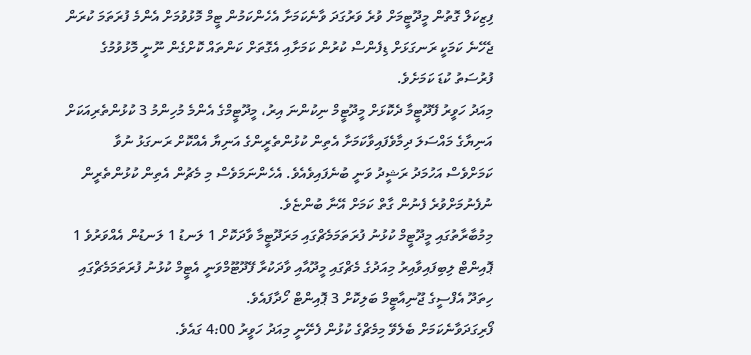ފިޒިކަލް ގޮތުން މީދޫޓީމަށް ވުރެ ވަރުގަދަ ވާނެކަމަށާ އެހެންކަމުން ޓީމް މޮޅުވުމަށް އެންމެ ފުރަތަމަ ކުރަން ޖެހޭނެ ކަމަކީ ރަނގަޅަށް ޑިފެންސް ކުރުން ކަމަށާއި އެގޮތަށް ކަންތައް ކޮށްގެން ނޫނީ މޮޅުވުމުގެ ފުރުސަތު ކުޑަ ކަމަށެވެ.
މިއަދު ހަވީރު ފޭދޫޓީމާ ދެކޮޅަށް މީދޫޓީމް ނިކުންނަ އިރު، މީދޫޓީމްގެ އެންމެ މުހިންމު 3 ކުޅުންތެރިއަކަށް އަނިޔާގެ މައްސަލަ ދިމާވެފައިވާކަމަށާ އެތިން ކުޅުންތެރީންގެ އަނިޔާ އެއްކޮށް ރަނގަޅު ނުވާ ކަމަށްވެސް އަހުމަދު ރަޝީދު ވަނީ ބުނެފައިވެއެވެ. އެހެންނަމަވެސް މި މެޗުން އެތިން ކުޅުންތެރީން ނުފެނުމަށްވުރެ ފެނުން ގާތް ކަމަށް އޭނާ ބުންޏެވެ.
މިމުބާރާތުގައި މީދޫޓީމް ކުޅުނު ފުރަތަމަމެޗްގައި މަރަދޫޓީމާ ވާދަކޮށް 1 ލަނޑު 1 ލަނޑުން އެއްވަރުވެ 1 ޕޮއިންޓް ލިބިފައިވާއިރު މިއަދުގެ މެޗްގައި މީދޫއާއި ވާދަކުރާ ފޭދޫޓޫމްވަނީ އެޓީމް ކުޅުނު ފުރަތަމަމެޗްގައި ހިތަދޫ އެފްސީގެ ޖޫނިއާޓީމް ބަލިކޮށް 3 ޕޮއިންޓް ހޯދާފައެވެ.
ފޯރިގަދަވާނެކަމަށް ބެލެވޭ މިމެޗްގެ ކުޅުން ފެށޭނީ މިއަދު ހަވީރު 4:00 ގައެވެ.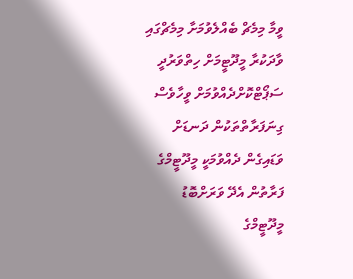ވީމާ މިމެޗް ބެއްލެވުމަށާ މިމެޗްގައި ވާދަކުރާ މީދޫޓީމަށް ހިތްވަރުދީ ސަޕޯޓްކޮށްދެއްވުމަށް ވީހާވެސް ގިނަފަރާތްތަކުން ދަނޑަށް ވަޑައިގެން ދެއްވުމަކީ މީދޫޓީމްގެ ފަރާތުން އެދޭ ވަރަށްބޮޑު މީދޫޓީމްގެ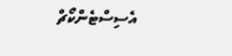އެސިސްޓެންކޯޗް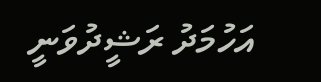އަހުމަދު ރަޝީދުވަނީ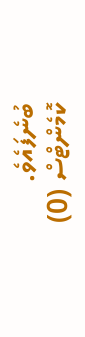ބުނެފައެވެ.
ކޮމެންޓްސް (0)